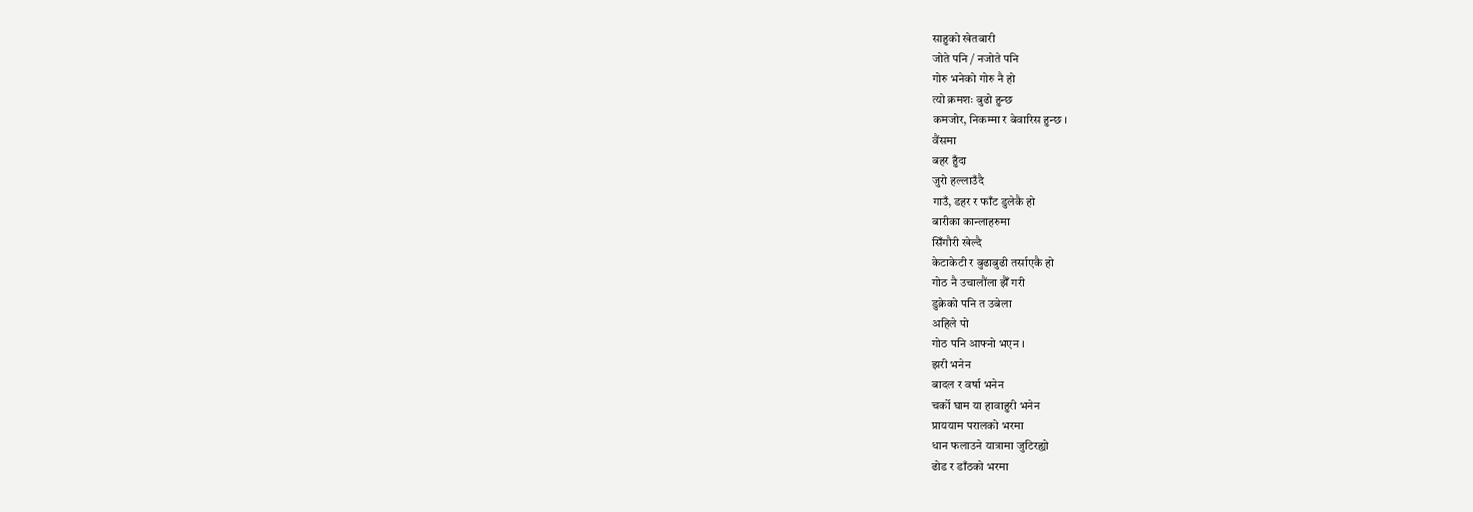साहुको खेतबारी
जोते पनि / नजोते पनि
गोरु भनेको गोरु नै हो
त्यो क्रमशः बुढो हुन्छ
कमजोर, निकम्मा र बेवारिस हुन्छ ।
वैंसमा
बहर हुँदा
जुरो हल्लाउँदै
गाउँ, डहर र फाँट डुलेकै हो
बारीका कान्लाहरुमा
सिँगौरी खेल्दै
केटाकेटी र बुढाबुढी तर्साएकै हो
गोठ नै उचालौंला झैँ गरी
डुक्रेको पनि त उबेला
अहिले पो
गोठ पनि आफ्नो भएन ।
झरी भनेन
बादल र वर्षा भनेन
चर्को घाम या हावाहुरी भनेन
प्राययाम परालको भरमा
धान फलाउने यात्रामा जुटिरह्यो
ढोड र डाँठको भरमा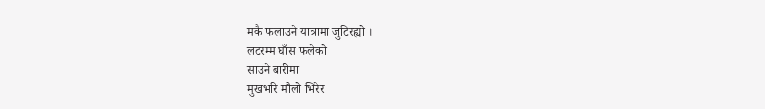मकै फलाउने यात्रामा जुटिरह्यो ।
लटरम्म घाँस फलेको
साउने बारीमा
मुखभरि मौलो भिरेर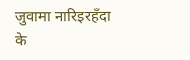जुवामा नारिइरहँदा
के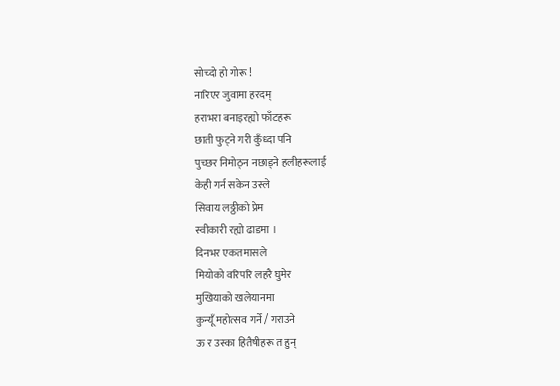सोच्दो हो गोरू !
नारिएर जुवामा हरदम्
हराभरा बनाइरह्यो फाँटहरू
छाती फुट्ने गरी कुँध्दा पनि
पुच्छर निमोठ्न नछाड्ने हलीहरूलाई
केही गर्न सकेन उस्ले
सिवाय लठ्ठीको प्रेम
स्वीकारी रह्यो ढाडमा ।
दिनभर एकतमासले
मियोको वरिपरि लहरै घुमेर
मुखियाको खलेयानमा
कुन्यूँ महोत्सव गर्ने / गराउने
ऊ र उस्का हितैषीहरू त हुन्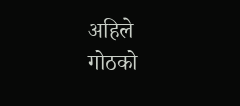अहिले
गोठको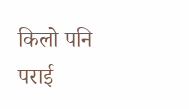किलो पनि पराई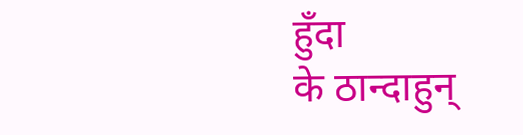हुँदा
के ठान्दाहुन्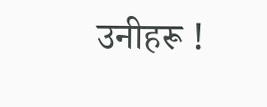उनीहरू !